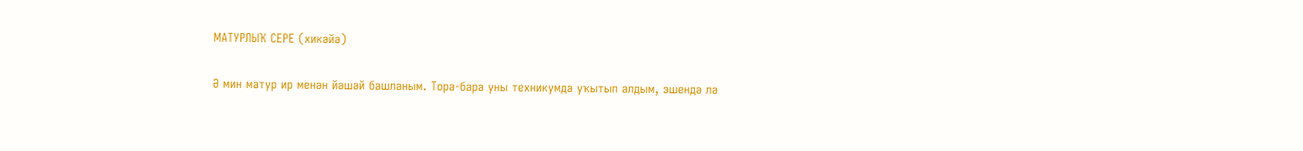МАТУРЛЫҠ СЕРЕ (хикәйә)

Ә мин матур ир менән йәшәй башланым. Тора-бара уны техникумда уҡытып алдым, эшендә лә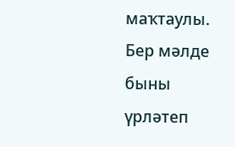маҡтаулы. Бер мәлде быны үрләтеп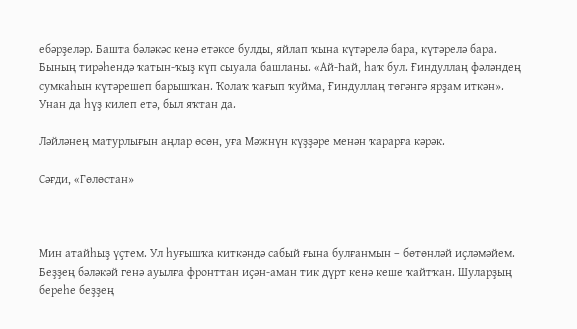ебәрҙеләр. Башта бәләкәс кенә етәксе булды, яйлап ҡына күтәрелә бара, күтәрелә бара. Бының тирәһендә ҡатын-ҡыҙ күп сыуала башланы. «Ай-Һай, һаҡ бул. Ғиндуллаң фәләндең сумкаһын күтәрешеп барышҡан. Ҡолаҡ ҡағып ҡуйма, Ғиндуллаң төгәнгә ярҙам иткән». Унан да һүҙ килеп етә, был яҡтан да.

Ләйләнең матурлығын аңлар өсөн, уға Мәжнүн күҙҙәре менән ҡарарға кәрәк.

Сәғди, «Гөлөстан»



Мин атайһыҙ үҫтем. Ул һуғышҡа киткәндә сабый ғына булғанмын – бөтөнләй иҫләмәйем. Беҙҙең бәләкәй генә ауылға фронттан иҫән-аман тик дүрт кенә кеше ҡайтҡан. Шуларҙың береһе беҙҙең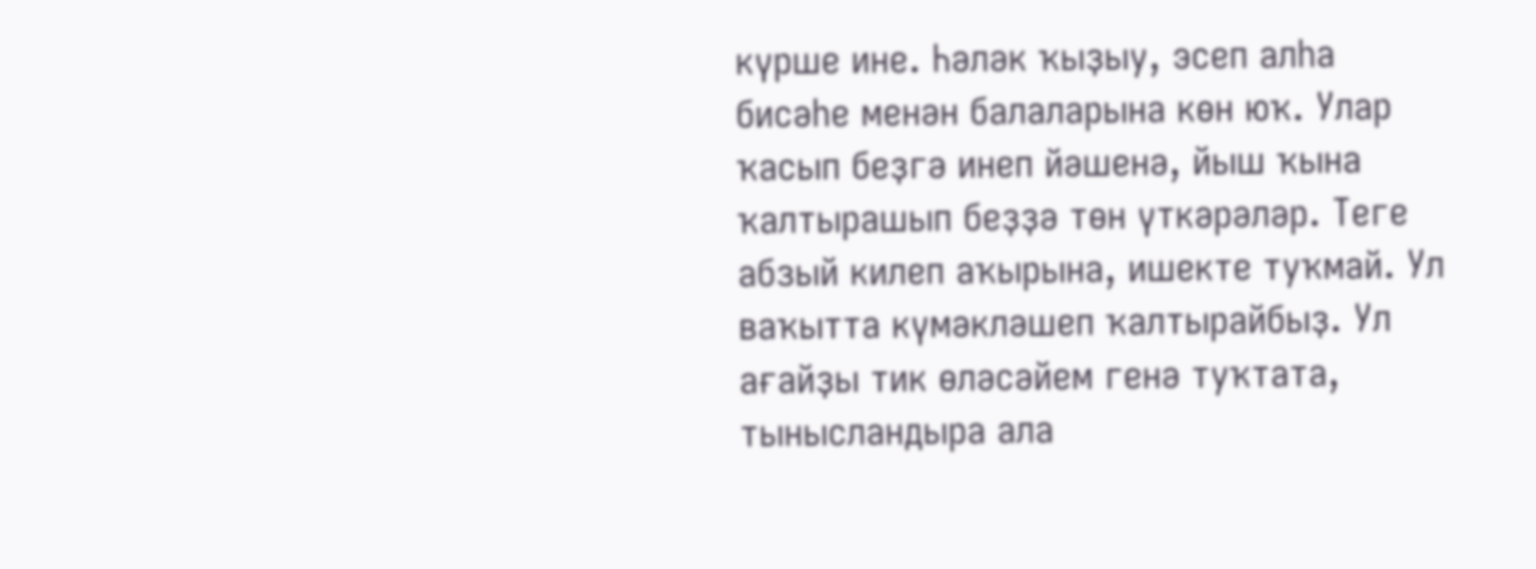күрше ине. Һәләк ҡыҙыу, эсеп алһа бисәһе менән балаларына көн юҡ. Улар ҡасып беҙгә инеп йәшенә, йыш ҡына ҡалтырашып беҙҙә төн үткәрәләр. Теге абзый килеп аҡырына, ишекте туҡмай. Ул ваҡытта күмәкләшеп ҡалтырайбыҙ. Ул ағайҙы тик өләсәйем генә туҡтата, тынысландыра ала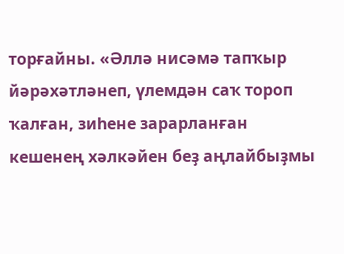торғайны. «Әллә нисәмә тапҡыр йәрәхәтләнеп, үлемдән саҡ тороп ҡалған, зиһене зарарланған кешенең хәлкәйен беҙ аңлайбыҙмы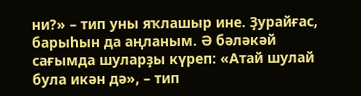ни?» – тип уны яҡлашыр ине. Ҙурайғас, барыһын да аңланым. Ә бәләкәй сағымда шуларҙы күреп: «Атай шулай була икән дә», – тип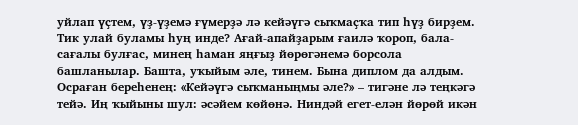уйлап үҫтем, үҙ-үҙемә ғүмерҙә лә кейәүгә сыҡмаҫҡа тип һүҙ бирҙем. Тик улай буламы һуң инде? Ағай-апайҙарым ғаилә ҡороп, бала-сағалы булғас, минең һаман яңғыҙ йөрөгәнемә борсола башланылар. Башта, уҡыйым әле, тинем. Бына диплом да алдым. Осраған береһенең: «Кейәүгә сыҡманыңмы әле?» – тигәне лә теңкәгә тейә. Иң ҡыйыны шул: әсәйем көйөнә. Ниндәй егет-елән йөрөй икән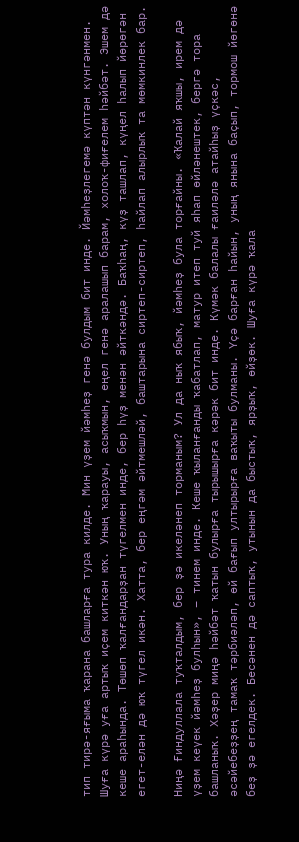тип тирә-яғыма ҡарана башларға тура килде. Мин үҙем йәмһеҙ генә булдым бит инде. Йәмһеҙлегемә күптән күнгәнмен. Шуға күрә уға артыҡ иҫем киткән юҡ. Уның ҡарауы, асыҡмын, еңел генә аралашып барам, холоҡ-фиғелем һәйбәт. Эшем дә кеше араһында. Төшөп ҡалғандарҙан түгелмен инде, бер һүҙ менән әйткәндә. Баҡһаң, күҙ ташлап, күңел һалып йөрөгән егет-елән дә юҡ түгел икән. Хатта, бер еңгәм әйтмешләй, баштарына сиртеп-сиртеп, һайлап алырлыҡ та мөмкинлек бар.

Ниңә Ғиндуллала туҡталдым, бер ҙә икеләнеп торманым? Ул да ныҡ ябыҡ, йәмһеҙ була торғайны. «Ҡалай яҡшы, ирем дә үҙем кеүек йәмһеҙ булһын», – тинем инде. Кеше ҡыланғанды ҡабатлап, матур итеп туй яһап өйләнештек, бергә тора башланыҡ. Хәҙер миңә һәйбәт ҡатын булырға тырышырға кәрәк бит инде. Күмәк балалы ғаиләлә атайһыҙ үҫкәс, әсәйебеҙҙең тамаҡ тәрбиәләп, өй бағып ултырырға ваҡыты булманы. Үҫә барған һайын, уның янына баҫып, тормош йөгөнә беҙ ҙә егелдек. Бесәнен дә саптыҡ, утынын да быстыҡ, ярҙыҡ, өйҙөк. Шуға күрә ҡала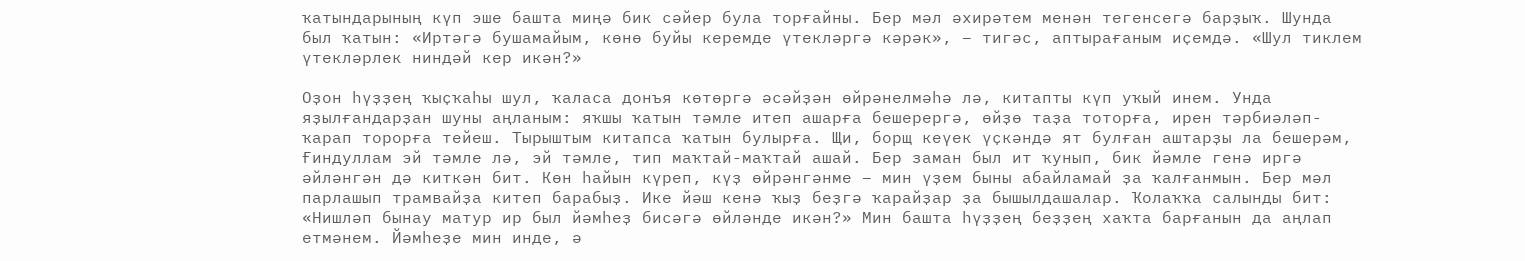ҡатындарының күп эше башта миңә бик сәйер була торғайны. Бер мәл әхирәтем менән тегенсегә барҙыҡ. Шунда был ҡатын: «Иртәгә бушамайым, көнө буйы керемде үтекләргә кәрәк», – тигәс, аптырағаным иҫемдә. «Шул тиклем үтекләрлек ниндәй кер икән?»

Оҙон һүҙҙең ҡыҫҡаһы шул, ҡаласа донъя көтөргә әсәйҙән өйрәнелмәһә лә, китапты күп уҡый инем. Унда яҙылғандарҙан шуны аңланым: яҡшы ҡатын тәмле итеп ашарға бешерергә, өйҙө таҙа тоторға, ирен тәрбиәләп-ҡарап торорға тейеш. Тырыштым китапса ҡатын булырға. Щи, борщ кеүек үҫкәндә ят булған аштарҙы ла бешерәм, Ғиндуллам эй тәмле лә, эй тәмле, тип маҡтай-маҡтай ашай. Бер заман был ит ҡунып, бик йәмле генә иргә әйләнгән дә киткән бит. Көн һайын күреп, күҙ өйрәнгәнме – мин үҙем быны абайламай ҙа ҡалғанмын. Бер мәл парлашып трамвайҙа китеп барабыҙ. Ике йәш кенә ҡыҙ беҙгә ҡарайҙар ҙа бышылдашалар. Ҡолаҡҡа салынды бит: «Нишләп бынау матур ир был йәмһеҙ бисәгә өйләнде икән?» Мин башта һүҙҙең беҙҙең хаҡта барғанын да аңлап етмәнем. Йәмһеҙе мин инде, ә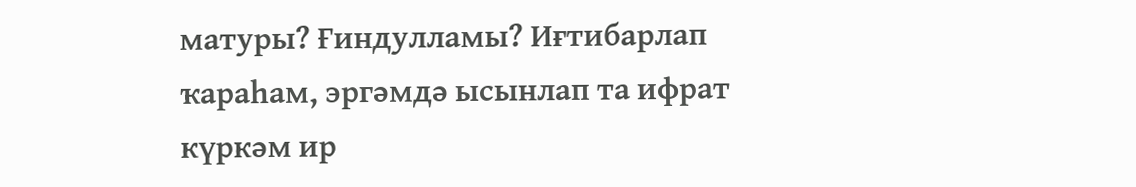матуры? Ғиндулламы? Иғтибарлап ҡараһам, эргәмдә ысынлап та ифрат күркәм ир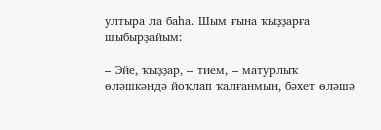ултыра ла баһа. Шым ғына ҡыҙҙарға шыбырҙайым:

– Эйе, ҡыҙҙар, – тием, – матурлыҡ өләшкәндә йоҡлап ҡалғанмын, бәхет өләшә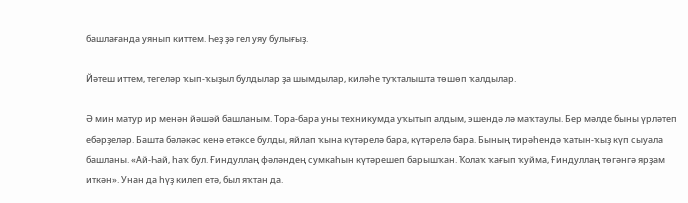башлағанда уянып киттем. Һеҙ ҙә гел уяу булығыҙ.

Йәтеш иттем, тегеләр ҡып-ҡыҙыл булдылар ҙа шымдылар, киләһе туҡталышта төшөп ҡалдылар.

Ә мин матур ир менән йәшәй башланым. Тора-бара уны техникумда уҡытып алдым, эшендә лә маҡтаулы. Бер мәлде быны үрләтеп ебәрҙеләр. Башта бәләкәс кенә етәксе булды, яйлап ҡына күтәрелә бара, күтәрелә бара. Бының тирәһендә ҡатын-ҡыҙ күп сыуала башланы. «Ай-Һай, һаҡ бул. Ғиндуллаң фәләндең сумкаһын күтәрешеп барышҡан. Ҡолаҡ ҡағып ҡуйма, Ғиндуллаң төгәнгә ярҙам иткән». Унан да һүҙ килеп етә, был яҡтан да.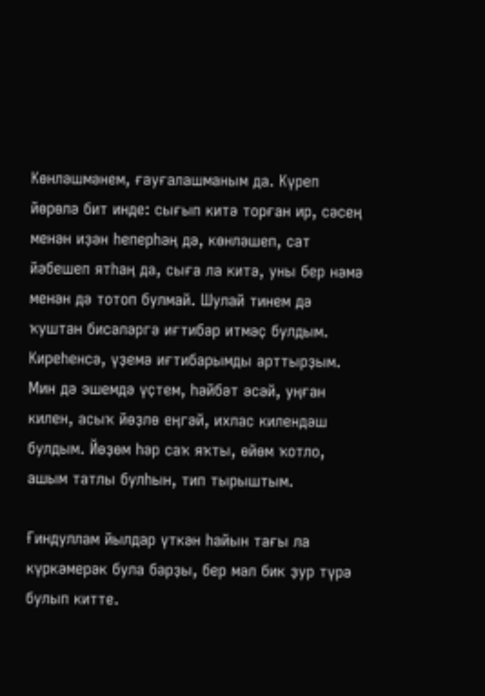Көнләшмәнем, ғауғалашманым да. Күреп йөрөлә бит инде: сығып китә торған ир, сәсең менән иҙән һеперһәң дә, көнләшеп, сат йәбешеп ятһаң да, сыға ла китә, уны бер нәмә менән дә тотоп булмай. Шулай тинем дә ҡуштан бисәләргә иғтибар итмәҫ булдым. Киреһенсә, үҙемә иғтибарымды арттырҙым. Мин дә эшемдә үҫтем, һәйбәт әсәй, уңған килен, асыҡ йөҙлө еңгәй, ихлас килендәш булдым. Йөҙөм һәр саҡ яҡты, өйөм ҡотло, ашым татлы булһын, тип тырыштым.

Ғиндуллам йылдар үткән һайын тағы ла күркәмерәк була барҙы, бер мәл бик ҙур түрә булып китте.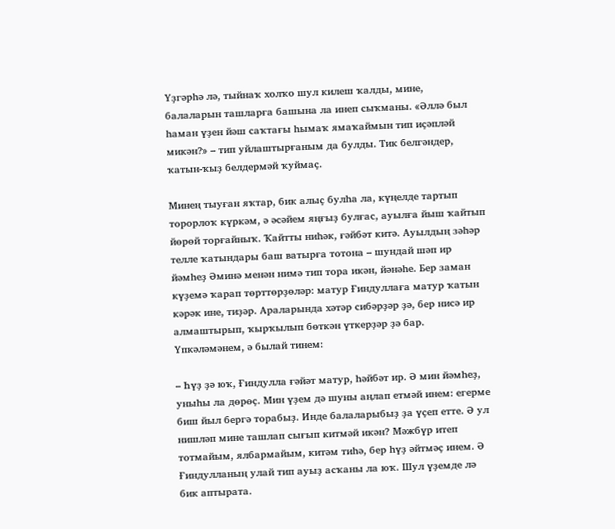Үҙгәрһә лә, тыйнаҡ холҡо шул килеш ҡалды, мине, балаларын ташларға башына ла инеп сыҡманы. «Әллә был һаман үҙен йәш саҡтағы һымаҡ ямаҡаймын тип иҫәпләй микән?» – тип уйлаштырғаным да булды. Тик белгәндер, ҡатын-ҡыҙ белдермәй ҡуймаҫ.

Минең тыуған яҡтар, бик алыҫ булһа ла, күңелде тартып торорлоҡ күркәм, ә әсәйем яңғыҙ булғас, ауылға йыш ҡайтып йөрөй торғайныҡ. Ҡайтты ниһәк, ғәйбәт китә. Ауылдың зәһәр телле ҡатындары баш ватырға тотона – шундай шәп ир йәмһеҙ Әминә менән нимә тип тора икән, йәнәһе. Бер заман күҙемә ҡарап төрттөрҙөләр: матур Ғиндуллаға матур ҡатын кәрәк ине, тиҙәр. Араларында хәтәр сибәрҙәр ҙә, бер нисә ир алмаштырып, ҡырҡылып бөткән үткерҙәр ҙә бар. Үпкәләмәнем, ә былай тинем:

– Һүҙ ҙә юҡ, Ғиндулла ғәйәт матур, һәйбәт ир. Ә мин йәмһеҙ, уныһы ла дөрөҫ. Мин үҙем дә шуны аңлап етмәй инем: егерме биш йыл бергә торабыҙ. Инде балаларыбыҙ ҙа үҫеп етте. Ә ул нишләп мине ташлап сығып китмәй икән? Мәжбүр итеп тотмайым, ялбармайым, китәм тиһә, бер һүҙ әйтмәҫ инем. Ә Ғиндулланың улай тип ауыҙ асҡаны ла юҡ. Шул үҙемде лә бик аптырата.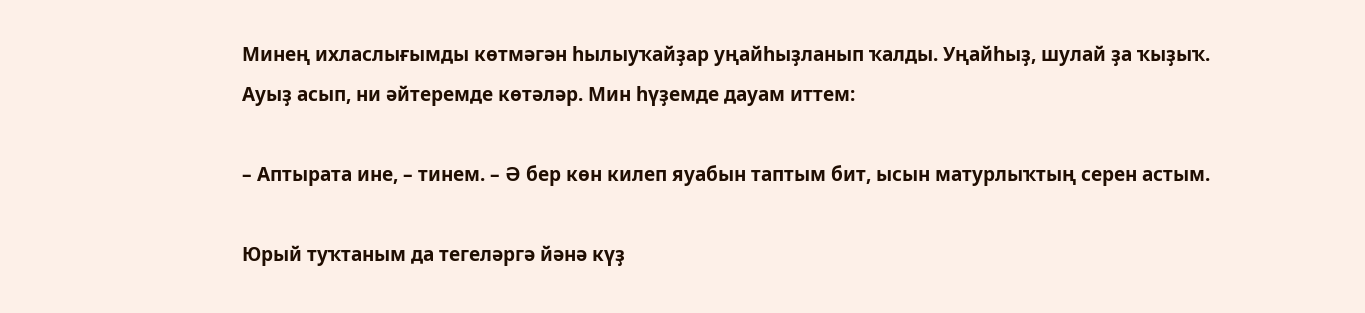Минең ихласлығымды көтмәгән һылыуҡайҙар уңайһыҙланып ҡалды. Уңайһыҙ, шулай ҙа ҡыҙыҡ. Ауыҙ асып, ни әйтеремде көтәләр. Мин һүҙемде дауам иттем:

– Аптырата ине, – тинем. – Ә бер көн килеп яуабын таптым бит, ысын матурлыҡтың серен астым.

Юрый туҡтаным да тегеләргә йәнә күҙ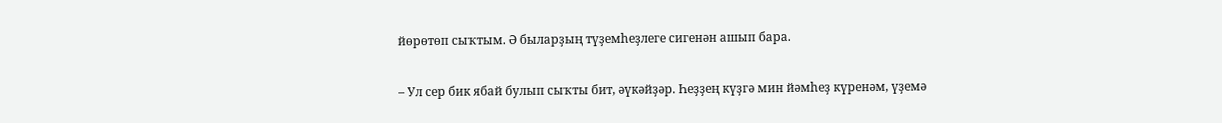йөрөтөп сыҡтым. Ә быларҙың түҙемһеҙлеге сигенән ашып бара.

– Ул сер бик ябай булып сыҡты бит, әүкәйҙәр. Һеҙҙең күҙгә мин йәмһеҙ күренәм, үҙемә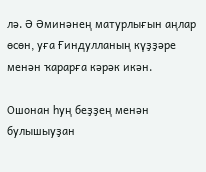лә. Ә Әминәнең матурлығын аңлар өсөн, уға Ғиндулланың күҙҙәре менән ҡарарға кәрәк икән.

Ошонан һуң беҙҙең менән булышыуҙан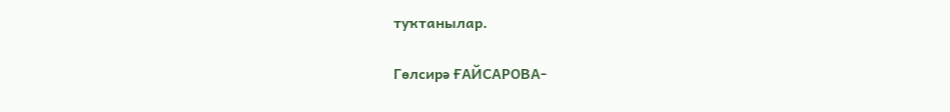туҡтанылар.

Гөлсирә ҒАЙСАРОВА-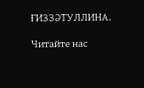ҒИЗЗӘТУЛЛИНА.

Читайте нас